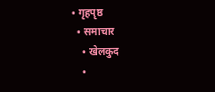• गृहपृष्ठ
  • समाचार
    • खेलकुद
    •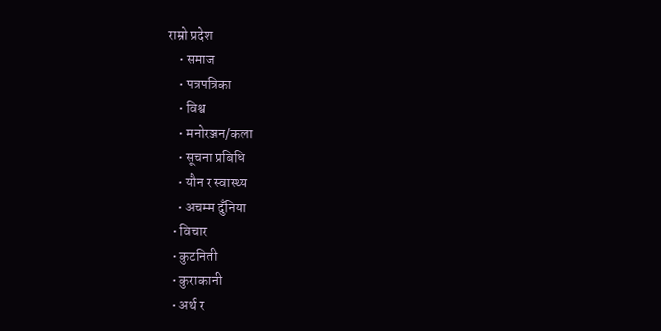राम्रो प्रदेश
    • समाज
    • पत्रपत्रिका
    • विश्व
    • मनोरञ्जन/कला
    • सूचना प्रबिधि
    • यौन र स्वास्थ्य
    • अचम्म दुँनिया
  • विचार
  • कुटनिती
  • कुराकानी
  • अर्थ र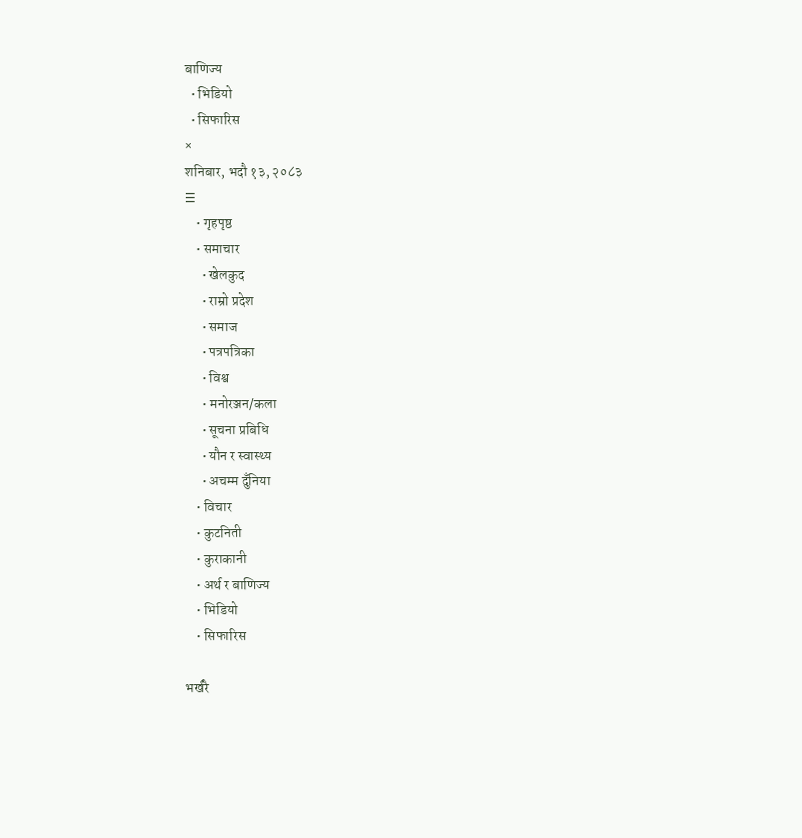बाणिज्य
  • भिडियो
  • सिफारिस
×
शनिबार, भदौ १३, २०८३
☰
    • गृहपृष्ठ
    • समाचार
      • खेलकुद
      • राम्रो प्रदेश
      • समाज
      • पत्रपत्रिका
      • विश्व
      • मनोरञ्जन/कला
      • सूचना प्रबिधि
      • यौन र स्वास्थ्य
      • अचम्म दुँनिया
    • विचार
    • कुटनिती
    • कुराकानी
    • अर्थ र बाणिज्य
    • भिडियो
    • सिफारिस

भर्खरै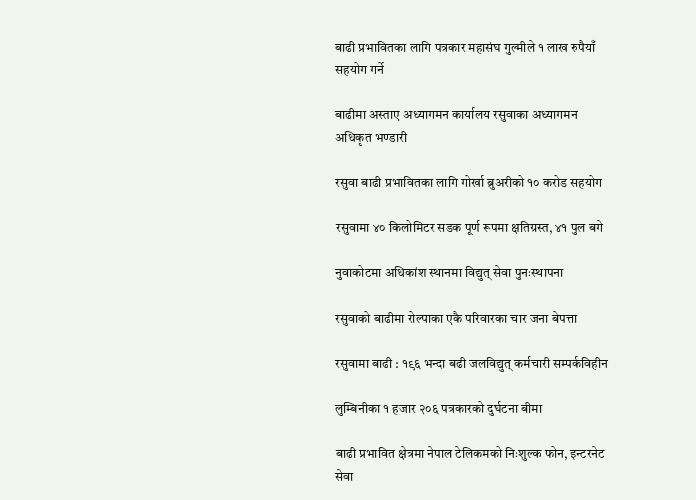बाढी प्रभावितका लागि पत्रकार महासंघ गुल्मीले १ लाख रुपैयाँ सहयोग गर्ने

बाढीमा अस्ताए अध्यागमन कार्यालय रसुवाका अध्यागमन अधिकृत भण्डारी

रसुवा बाढी प्रभावितका लागि गोर्खा ब्रुअरीको १० करोड सहयोग

रसुवामा ४० किलोमिटर सडक पूर्ण रूपमा क्षतिग्रस्त, ४१ पुल बगे

नुवाकोटमा अधिकांश स्थानमा विद्युत् सेवा पुनःस्थापना

रसुवाको बाढीमा रोल्पाका एकै परिवारका चार जना बेपत्ता

रसुवामा बाढी : १९६ भन्दा बढी जलविद्युत् कर्मचारी सम्पर्कविहीन

लुम्बिनीका १ हजार २०६ पत्रकारको दुर्घटना बीमा

बाढी प्रभावित क्षेत्रमा नेपाल टेलिकमको निःशुल्क फोन, इन्टरनेट सेवा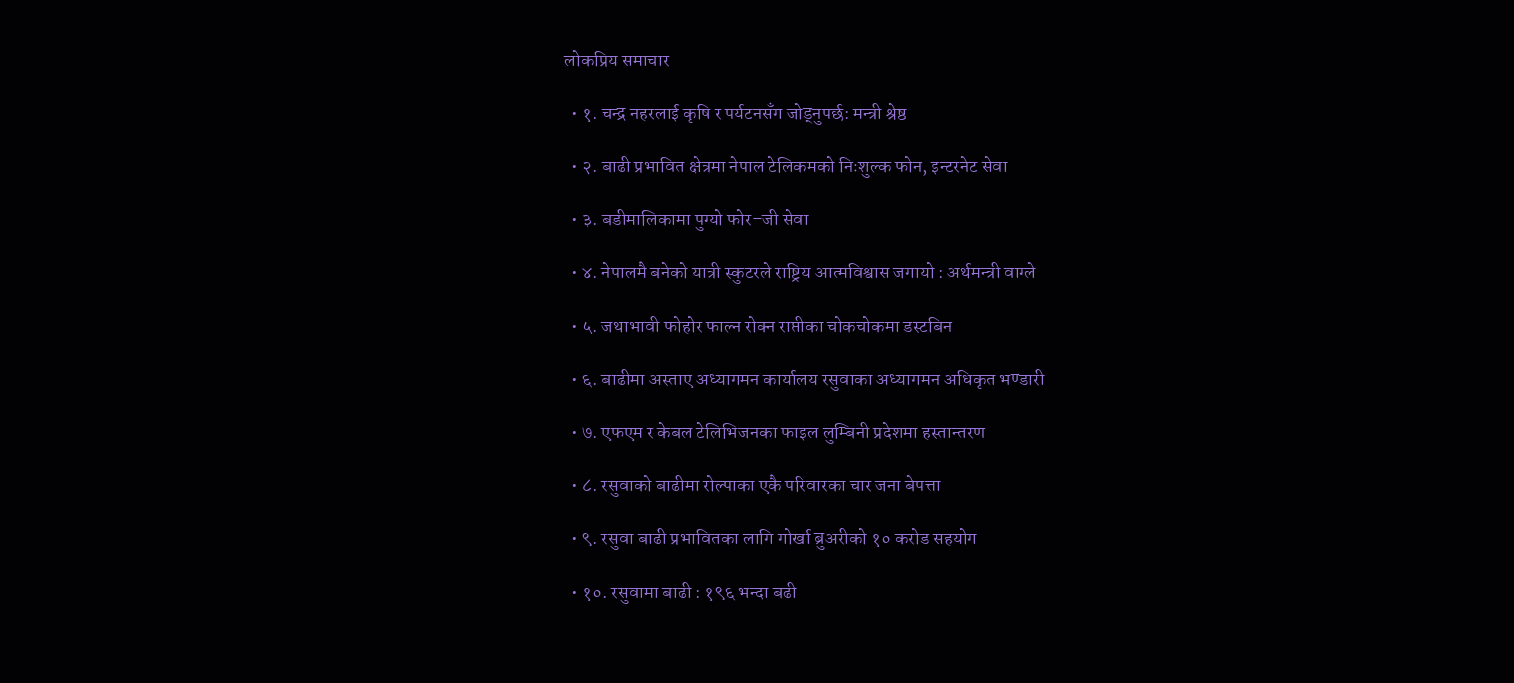लोकप्रिय समाचार

  • १. चन्द्र नहरलाई कृषि र पर्यटनसँग जोड्नुपर्छ: मन्त्री श्रेष्ठ

  • २. बाढी प्रभावित क्षेत्रमा नेपाल टेलिकमको निःशुल्क फोन, इन्टरनेट सेवा

  • ३. बडीमालिकामा पुग्यो फोर–जी सेवा

  • ४. नेपालमै बनेको यात्री स्कुटरले राष्ट्रिय आत्मविश्वास जगायो : अर्थमन्त्री वाग्ले

  • ५. जथाभावी फोहोर फाल्न रोक्न राप्तीका चोकचोकमा डस्टबिन

  • ६. बाढीमा अस्ताए अध्यागमन कार्यालय रसुवाका अध्यागमन अधिकृत भण्डारी

  • ७. एफएम र केबल टेलिभिजनका फाइल लुम्बिनी प्रदेशमा हस्तान्तरण

  • ८. रसुवाको बाढीमा रोल्पाका एकै परिवारका चार जना बेपत्ता

  • ९. रसुवा बाढी प्रभावितका लागि गोर्खा ब्रुअरीको १० करोड सहयोग

  • १०. रसुवामा बाढी : १९६ भन्दा बढी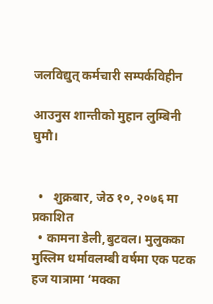जलविद्युत् कर्मचारी सम्पर्कविहीन

आउनुस शान्तीको मुहान लुम्बिनी घुमौ।


  •   शुक्रबार, जेठ १०, २०७६ मा प्रकाशित
  • कामना डेली,बुटवल। मुलुकका मुस्लिम धर्मावलम्बी वर्षमा एक पटक हज यात्रामा ‘मक्का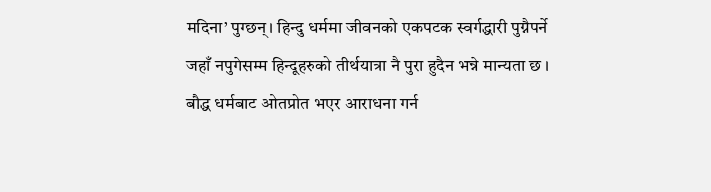मदिना’ पुग्छन्। हिन्दु धर्ममा जीवनको एकपटक स्वर्गद्धारी पुग्नैपर्ने जहाँ नपुगेसम्म हिन्दूहरुको तीर्थयात्रा नै पुरा हुदैन भन्ने मान्यता छ । बौद्ध धर्मबाट ओतप्रोत भएर आराधना गर्न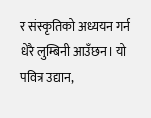र संस्कृतिको अध्ययन गर्न धेरै लुम्बिनी आउँछन। यो पवित्र उद्यान,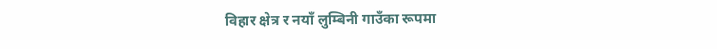विहार क्षेत्र र नयाँ लुम्बिनी गाउँका रूपमा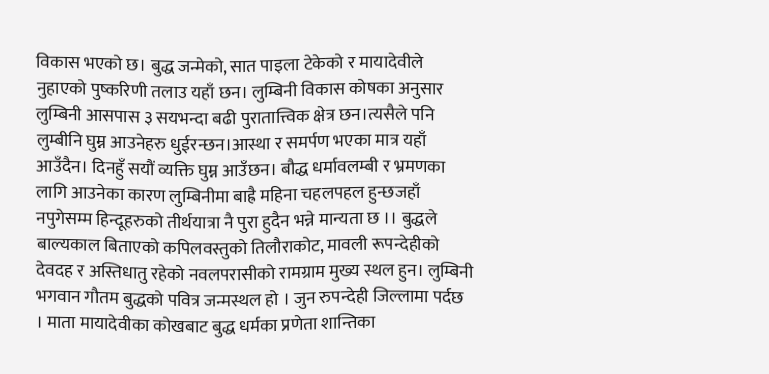विकास भएको छ। बुद्ध जन्मेको, सात पाइला टेकेको र मायादेवीले नुहाएको पुष्करिणी तलाउ यहाँ छन। लुम्बिनी विकास कोषका अनुसार लुम्बिनी आसपास ३ सयभन्दा बढी पुरातात्त्विक क्षेत्र छन।त्यसैले पनि लुम्बीनि घुम्न आउनेहरु धुईरन्छन।आस्था र समर्पण भएका मात्र यहाँ आउँदैन। दिनहुँ सयौं व्यक्ति घुम्न आउँछन। बौद्ध धर्मावलम्बी र भ्रमणका लागि आउनेका कारण लुम्बिनीमा बाह्रै महिना चहलपहल हुन्छजहाँ नपुगेसम्म हिन्दूहरुको तीर्थयात्रा नै पुरा हुदैन भन्ने मान्यता छ ।। बुद्धले बाल्यकाल बिताएको कपिलवस्तुको तिलौराकोट, मावली रूपन्देहीको देवदह र अस्तिधातु रहेको नवलपरासीको रामग्राम मुख्य स्थल हुन। लुम्बिनी भगवान गौतम बुद्धको पवित्र जन्मस्थल हो । जुन रुपन्देही जिल्लामा पर्दछ । माता मायादेवीका कोखबाट बुद्ध धर्मका प्रणेता शान्तिका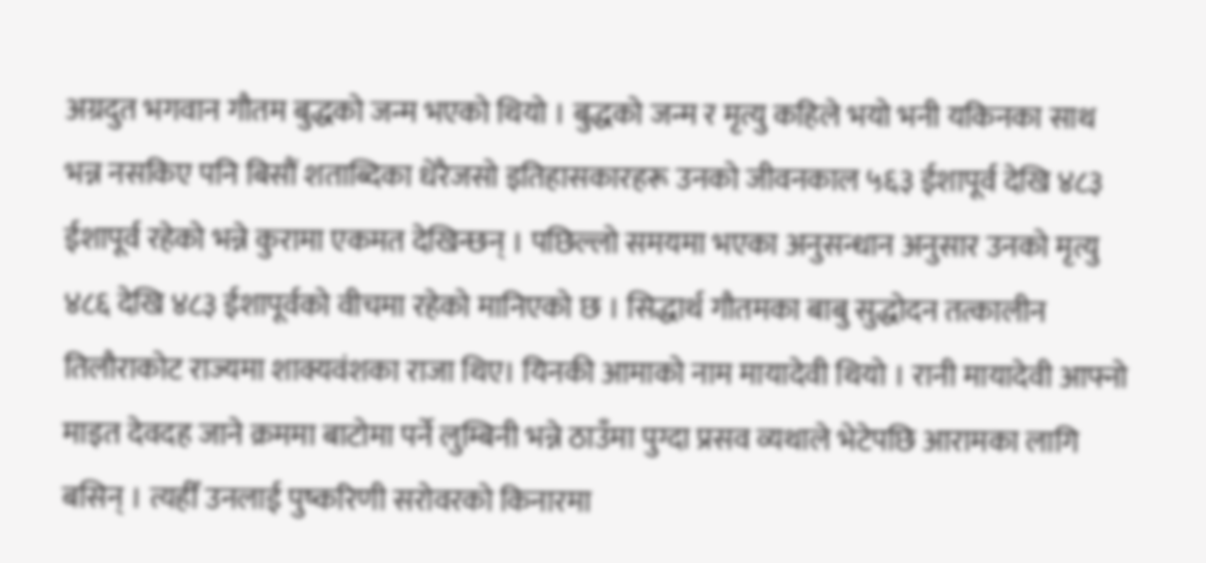अग्रदुत भगवान गौतम बुद्धको जन्म भएको थियो । बुद्धको जन्म र मृत्यु कहिले भयो भनी यकिनका साथ भन्न नसकिए पनि बिसौं शताब्दिका धेरैजसो इतिहासकारहरू उनको जीवनकाल ५६३ ईशापूर्व देखि ४८३ ईशापूर्व रहेको भन्ने कुरामा एकमत देखिन्छन् । पछिल्लो समयमा भएका अनुसन्धान अनुसार उनको मृत्यु ४८६ देखि ४८३ ईशापूर्वको वीचमा रहेको मानिएको छ । सिद्धार्थ गौतमका बाबु सुद्धोदन तत्कालीन तिलौराकोट राज्यमा शाक्यवंशका राजा थिए। यिनकी आमाको नाम मायादेवी थियो । रानी मायादेवी आफ्नो माइत देवदह जाने क्रममा बाटोमा पर्ने लुम्बिनी भन्ने ठाउँमा पुग्दा प्रसव व्यथाले भेटेपछि आरामका लागि बसिन् । त्यहीँ उनलाई पुष्करिणी सरोवरको किनारमा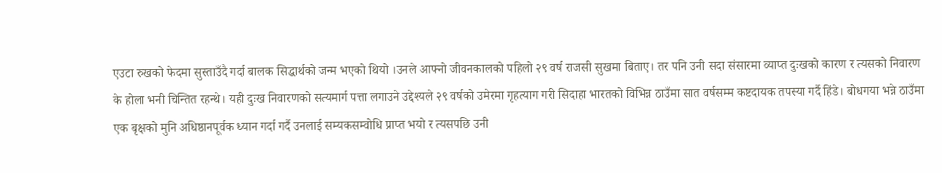एउटा रुखको फेदमा सुस्ताउँदै गर्दा बालक सिद्धार्थको जन्म भएको थियो ।उनले आफ्नो जीवनकालको पहिलो २९ वर्ष राजसी सुखमा बिताए। तर पनि उनी सदा संसारमा व्याप्त दुःखको कारण र त्यसको निवारण के होला भनी चिन्तित रहन्थे। यही दुःख निवारणको सत्यमार्ग पत्ता लगाउने उद्देश्यले २९ वर्षको उमेरमा गृहत्याग गरी सिदाहा भारतको विभिन्न ठाउँमा सात वर्षसम्म कष्टदायक तपस्या गर्दै हिंडे। बोधगया भन्ने ठाउँमा एक बृक्षको मुनि अधिष्ठानपूर्वक ध्यान गर्दा गर्दै उनलाई सम्यकसम्वोधि प्राप्त भयो र त्यसपछि उनी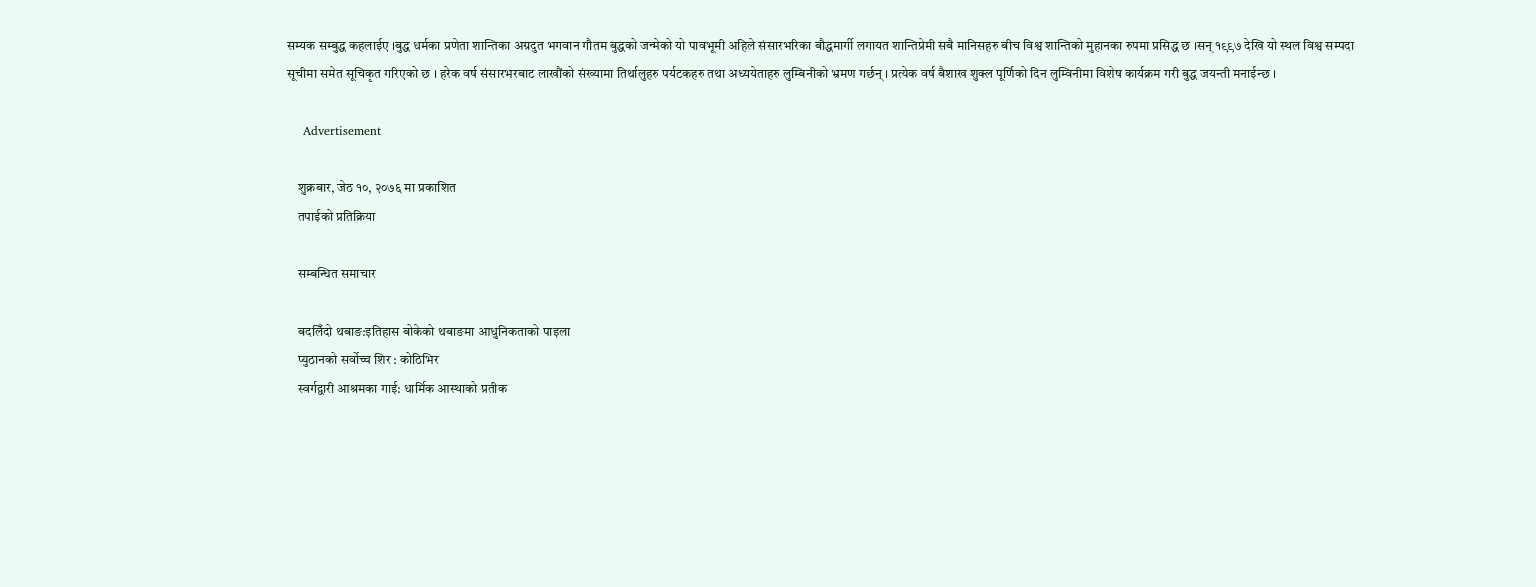सम्यक सम्बुद्ध कहलाईए ।बुद्ध धर्मका प्रणेता शान्तिका अग्रदुत भगवान गौतम बुद्धको जन्मेको यो पावभूमी अहिले संसारभरिका बौद्धमार्गी लगायत शान्तिप्रेमी सबै मानिसहरु बीच विश्व शान्तिको मुहानका रुपमा प्रसिद्ध छ ।सन् १९९७ देखि यो स्थल विश्व सम्पदा सूचीमा समेत सूचिकृत गरिएको छ । हरेक वर्ष संसारभरबाट लाखौंको संख्यामा तिर्थालुहरु पर्यटकहरु तथा अध्ययेताहरु लुम्बिनीको भ्रमण गर्छन् । प्रत्येक वर्ष बैशाख शुक्ल पूर्णिको दिन लुम्विनीमा विशेष कार्यक्रम गरी बुद्ध जयन्ती मनाईन्छ ।

    Advertisement

    शुक्रबार, जेठ १०, २०७६ मा प्रकाशित
    तपाईको प्रतिक्रिया

    सम्बन्धित समाचार

    बदलिँदो थबाङ:इतिहास बोकेको थबाङमा आधुनिकताको पाइला
    प्युठानको सर्वोच्च शिर : कोठिभिर
    स्वर्गद्वारी आश्रमका गाई: धार्मिक आस्थाको प्रतीक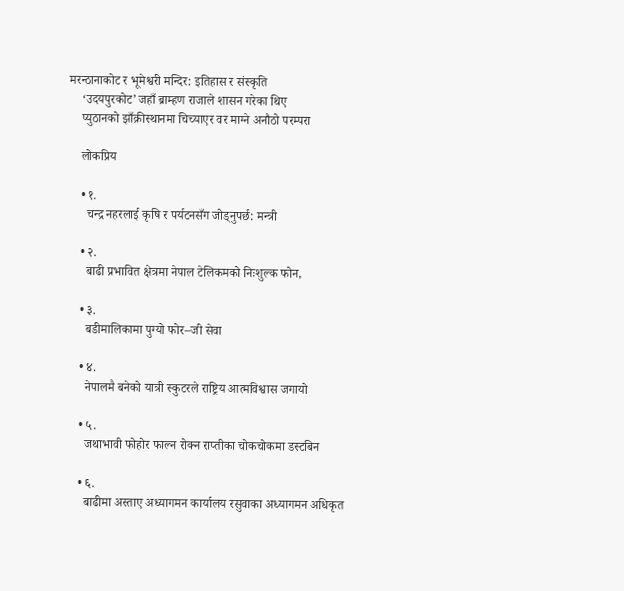मरन्ठानाकोट र भूमेश्वरी मन्दिर: इतिहास र संस्कृति
    ‘उदयपुरकोट’ जहाँ ब्राम्हण राजाले शासन गरेका थिए
    प्युठानको झाँक्रीस्थानमा चिच्याएर वर माग्ने अनौठो परम्परा

    लोकप्रिय

    • १.
      चन्द्र नहरलाई कृषि र पर्यटनसँग जोड्नुपर्छ: मन्त्री

    • २.
      बाढी प्रभावित क्षेत्रमा नेपाल टेलिकमको निःशुल्क फोन,

    • ३.
      बडीमालिकामा पुग्यो फोर–जी सेवा

    • ४.
      नेपालमै बनेको यात्री स्कुटरले राष्ट्रिय आत्मविश्वास जगायो

    • ५.
      जथाभावी फोहोर फाल्न रोक्न राप्तीका चोकचोकमा डस्टबिन

    • ६.
      बाढीमा अस्ताए अध्यागमन कार्यालय रसुवाका अध्यागमन अधिकृत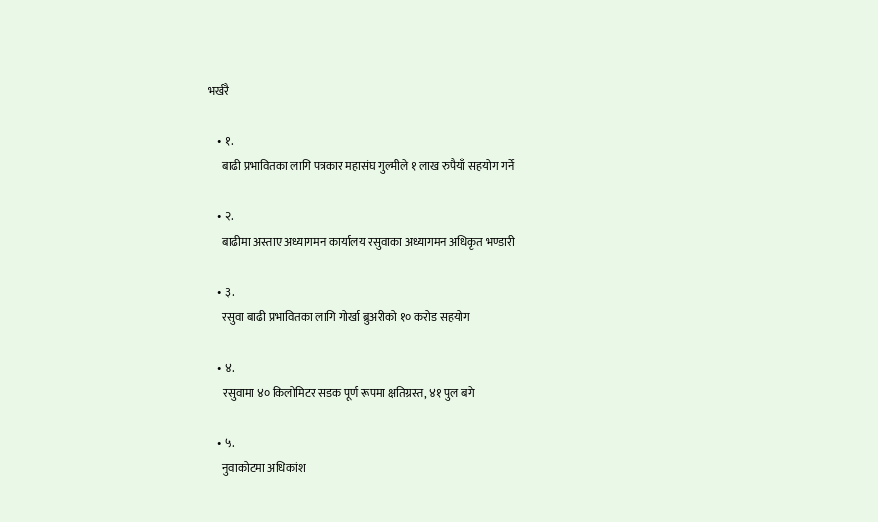भर्खरै

    • १.
      बाढी प्रभावितका लागि पत्रकार महासंघ गुल्मीले १ लाख रुपैयाँ सहयोग गर्ने

    • २.
      बाढीमा अस्ताए अध्यागमन कार्यालय रसुवाका अध्यागमन अधिकृत भण्डारी

    • ३.
      रसुवा बाढी प्रभावितका लागि गोर्खा ब्रुअरीको १० करोड सहयोग

    • ४.
      रसुवामा ४० किलोमिटर सडक पूर्ण रूपमा क्षतिग्रस्त, ४१ पुल बगे

    • ५.
      नुवाकोटमा अधिकांश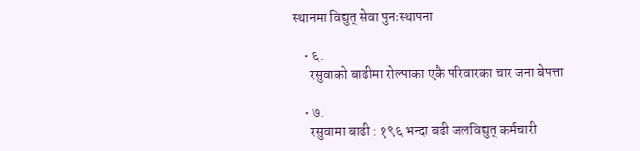स्थानमा विद्युत् सेवा पुनःस्थापना

    • ६.
      रसुवाको बाढीमा रोल्पाका एकै परिवारका चार जना बेपत्ता

    • ७.
      रसुवामा बाढी : १९६ भन्दा बढी जलविद्युत् कर्मचारी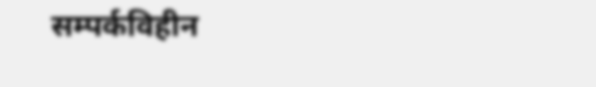सम्पर्कविहीन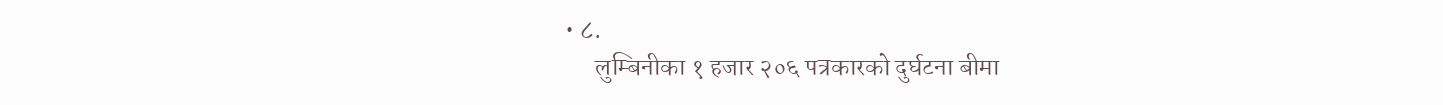• ८.
      लुम्बिनीका १ हजार २०६ पत्रकारको दुर्घटना बीमा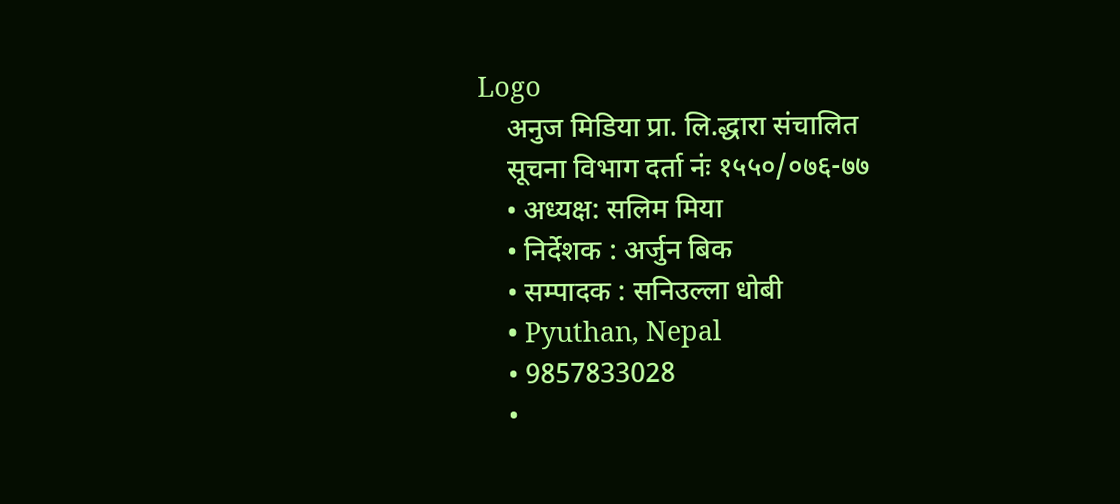Logo
    अनुज मिडिया प्रा. लि.द्धारा संचालित
    सूचना विभाग दर्ता नंः १५५०/०७६-७७
    • अध्यक्ष: सलिम मिया
    • निर्देशक : अर्जुन बिक
    • सम्पादक : सनिउल्ला धोबी
    • Pyuthan, Nepal
    • 9857833028
    •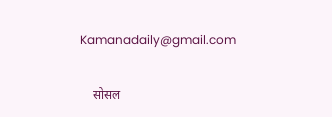Kamanadaily@gmail.com

    सोसल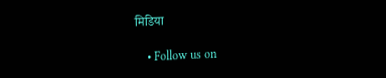मिडिया

    • Follow us on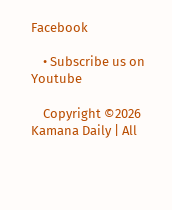Facebook

    • Subscribe us on Youtube

    Copyright ©2026 Kamana Daily | All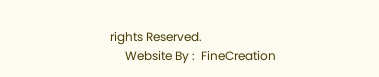rights Reserved.
     Website By :  FineCreation